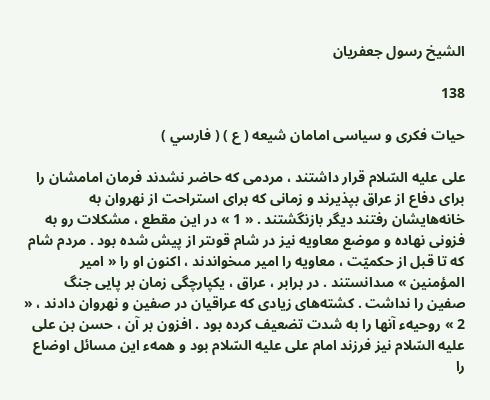الشيخ رسول جعفريان

138

حيات فكرى و سياسى امامان شيعه ( ع ) ( فارسي )

على عليه السّلام قرار داشتند ، مردمى كه حاضر نشدند فرمان امامشان را براى دفاع از عراق بپذيرند و زمانى كه براى استراحت از نهروان به خانه‌هايشان رفتند ديگر بازنگشتند . « 1 » در اين مقطع ، مشكلات رو به فزونى نهاده و موضع معاويه نيز در شام قوىتر از پيش شده بود . مردم شام كه تا قبل از حكميّت ، معاويه را امير مىخواندند ، اكنون او را « امير المؤمنين » مىدانستند . در برابر ، عراق ، يكپارچگى زمان بر پايى جنگ صفين را نداشت . كشته‌هاى زيادى كه عراقيان در صفين و نهروان دادند ، « 2 » روحيهء آنها را به شدت تضعيف كرده بود . افزون بر آن ، حسن بن على عليه السّلام نيز فرزند امام على عليه السّلام بود و همهء اين مسائل اوضاع را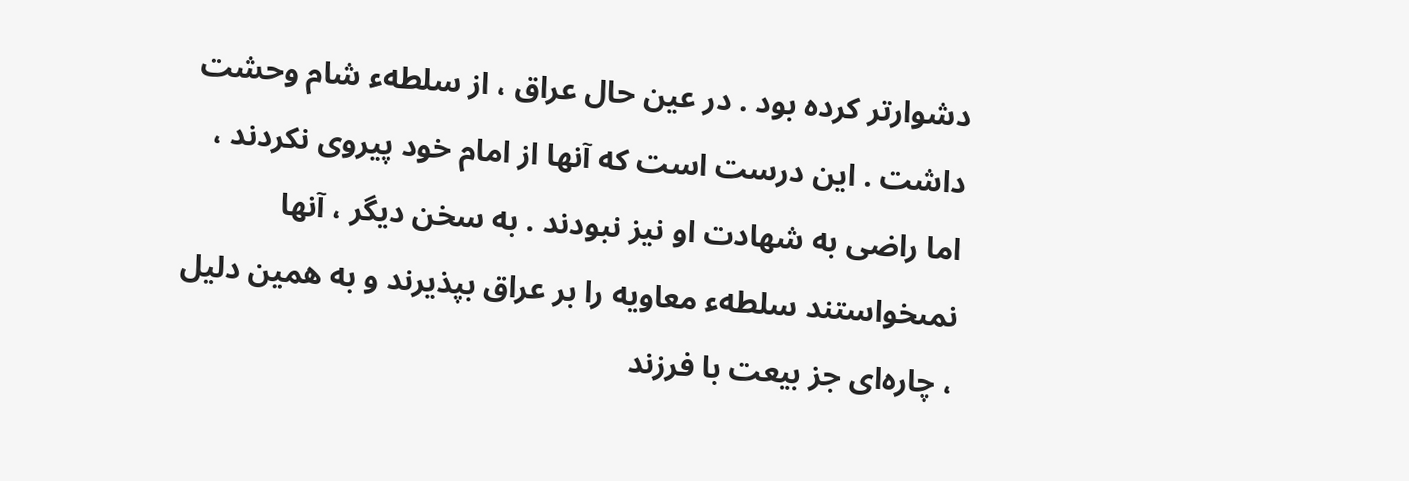دشوارتر كرده بود . در عين حال عراق ، از سلطهء شام وحشت داشت . اين درست است كه آنها از امام خود پيروى نكردند ، اما راضى به شهادت او نيز نبودند . به سخن ديگر ، آنها نمىخواستند سلطهء معاويه را بر عراق بپذيرند و به همين دليل ، چاره‌اى جز بيعت با فرزند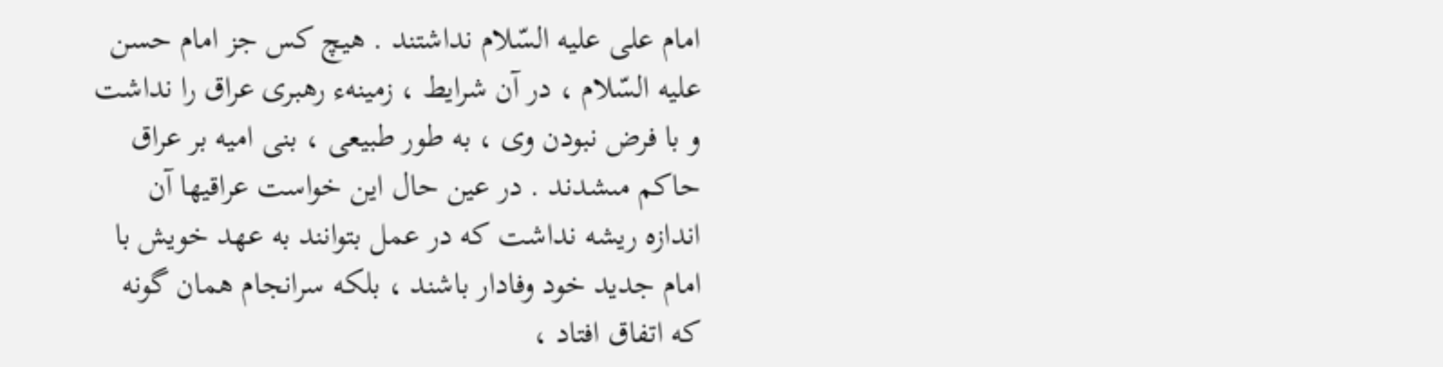امام على عليه السّلام نداشتند . هيچ كس جز امام حسن عليه السّلام ، در آن شرايط ، زمينهء رهبرى عراق را نداشت و با فرض نبودن وى ، به طور طبيعى ، بنى اميه بر عراق حاكم مىشدند . در عين حال اين خواست عراقيها آن اندازه ريشه نداشت كه در عمل بتوانند به عهد خويش با امام جديد خود وفادار باشند ، بلكه سرانجام همان گونه كه اتفاق افتاد ،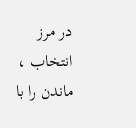در مرز انتخاب ، ماندن را با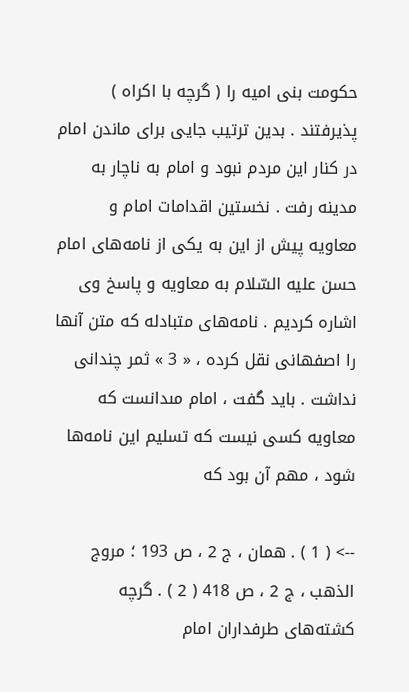حكومت بنى اميه را ( گرچه با اكراه ) پذيرفتند . بدين ترتيب جايى براى ماندن امام در كنار اين مردم نبود و امام به ناچار به مدينه رفت . نخستين اقدامات امام و معاويه پيش از اين به يكى از نامه‌هاى امام حسن عليه السّلام به معاويه و پاسخ وى اشاره كرديم . نامه‌هاى متبادله كه متن آنها را اصفهانى نقل كرده ، « 3 » ثمر چندانى نداشت . بايد گفت ، امام مىدانست كه معاويه كسى نيست كه تسليم اين نامه‌ها شود ، مهم آن بود كه

--> ( 1 ) . همان ، ج 2 ، ص 193 ؛ مروج الذهب ، ج 2 ، ص 418 ( 2 ) . گرچه كشته‌هاى طرفداران امام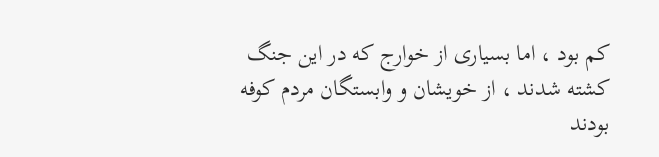كم بود ، اما بسيارى از خوارج كه در اين جنگ كشته شدند ، از خويشان و وابستگان مردم كوفه بودند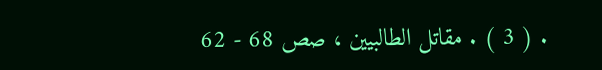. ( 3 ) . مقاتل الطالبيين ، صص 68 - 62